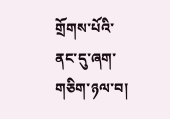གྲོགས་པོའི་ནང་དུ་ཞག་གཅིག་ཉལ་བ།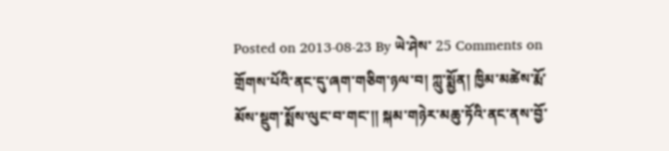Posted on 2013-08-23 By ཡེ་ཤེས་ 25 Comments on གྲོགས་པོའི་ནང་དུ་ཞག་གཅིག་ཉལ་བ། ཀླུ་སྨྱོན། ཁྱིམ་མཚེས་རྨོ་མོས་སྡུག་སྨོས་ལུང་བ་གང་།། སྐམ་གཉེར་མཆུ་ཏོའི་ནང་ནས་བྱོ་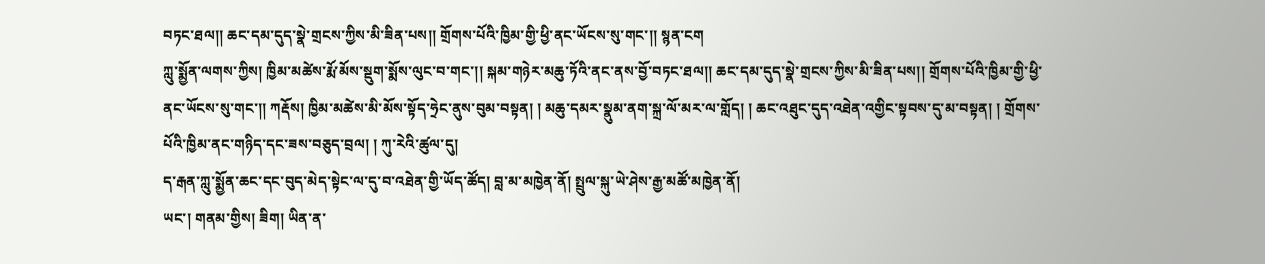བཏང་ཐལ།། ཆང་དམ་དུད་སྣེ་གྲངས་ཀྱིས་མི་ཟིན་པས།། གྲོགས་པོའི་ཁྱིམ་གྱི་ཕྱི་ནང་ཡོངས་སུ་གང་།། སྙན་ངག
ཀླུ་སྨྱོན་ལགས་ཀྱིས། ཁྱིམ་མཚེས་རྨོ་མོས་སྡུག་སྨོས་ལུང་བ་གང་།། སྐམ་གཉེར་མཆུ་ཏོའི་ནང་ནས་བྱོ་བཏང་ཐལ།། ཆང་དམ་དུད་སྣེ་གྲངས་ཀྱིས་མི་ཟིན་པས།། གྲོགས་པོའི་ཁྱིམ་གྱི་ཕྱི་ནང་ཡོངས་སུ་གང་།། ཀརྡོས། ཁྱིམ་མཚེས་མི་མོས་སྟོད་ཧྲེང་ནུས་བུམ་བསྟན། ། མཆུ་དམར་སྣུམ་ནག་སྐྲ་ལོ་མར་ལ་གློད། ། ཆང་འཐུང་དུད་འཐེན་འགྱིང་སྟབས་དུ་མ་བསྟན། ། གྲོགས་པོའི་ཁྱིམ་ནང་གཉིད་དང་ཟས་བཅུད་བྲལ། ། ཀུ་རེའི་ཚུལ་དུ།
ད་རྒན་ཀླུ་སྨྱོན་ཆང་དང་བུད་མེད་སྟེང་ལ་དུ་བ་འཐེན་གྱི་ཡོད་ཚོད། བླ་མ་མཁྱེན་ནོ། སྤྲུལ་སྐུ་ཡེ་ཤེས་རྒྱ་མཚོ་མཁྱེན་ནོ།
ཡང་། གནམ་གྱིས། ཟིག། ཡིན་ན་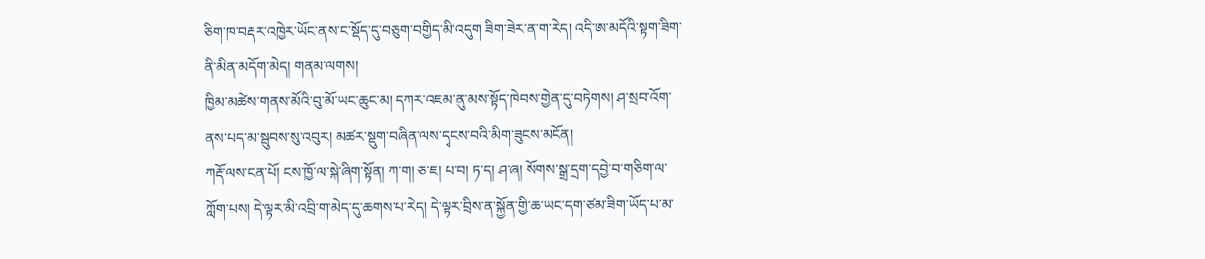ཅིག་ཁ་བརྡར་འཁྱེར་ཡོང་ནས་ང་སྡོད་དུ་བཅུག་བགྱིད་མི་འདུག ཟིག་ཟེར་ན་ག་རེད། འདི་ཨ་མདོའི་སྟག་ཟིག་ནི་མིན་མདོག་མེད། གནམ་ལགས།
ཁྱིམ་མཚེས་གནས་མོའི་བུ་མོ་ཡང་ཆུང་མ། དཀར་འཇམ་ནུ་མས་སྟོད་ཁེབས་གྱེན་དུ་བཏེགས། ཤ་སྲབ་འོག་ནས་པད་མ་སྦུབས་སུ་འབུར། མཚར་སྡུག་བཞིན་ལས་དྭངས་བའི་མིག་ཟུངས་མངོན།
ཀརྡོ་ལས་ངན་པོ། ངས་ཁྱོ་ལ་སྐེ་ཞིག་སྟོན། ཀ་ག། ཅ་ཇ། པ་བ། ཏ་ད། ཤ་ཞ། སོགས་སྒྲ་དྲག་དབྱེ་བ་གཅིག་ལ་ཀློག་པས། དེ་ལྟར་མི་འབྲི་ག་མེད་དུ་ཆགས་པ་རེད། དེ་ལྟར་བྲིས་ན་སྐྱོན་གྱི་ཆ་ཡང་དག་ཙམ་ཟིག་ཡོད་པ་མ་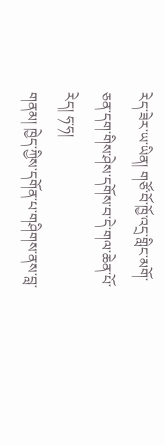རེད་ཟེར་ཡ་ཡིན། གཙོ་བོ་ཁྱོ་འདྲ་གླིང་མགོ་ཅན་དག་གིས་ཤེས་དགོས་བ་དེ་གལ་ཆེན་པོ་རེད། ཧ་ཧ།
གནམ། ཁྱེད་ཀྱིས་དགོན་པ་གཤིགས་ནས་བླ་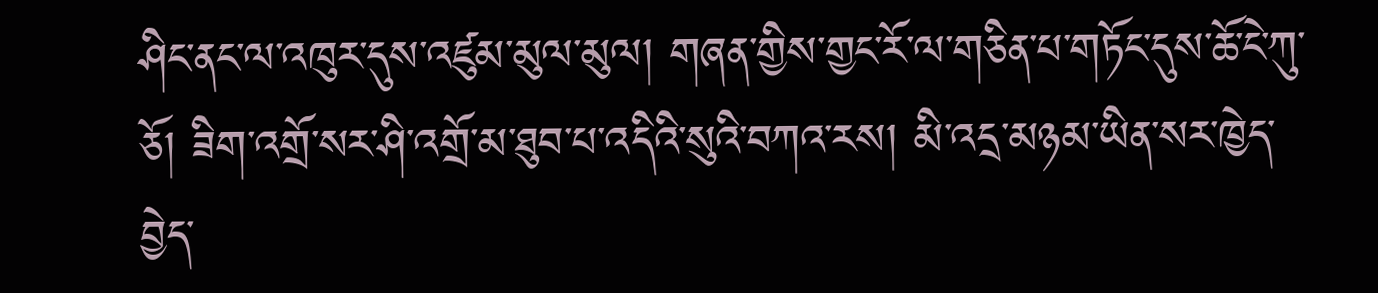ཤིང་ནང་ལ་འཁུར་དུས་འཛུམ་མུལ་མུལ། གཞན་གྱིས་གྱང་རོ་ལ་གཅིན་པ་གཏོང་དུས་ཆོ་ངེ་ཀུ་ཅོ། ཟིག་འགྲོ་སར་ཤི་འགྲོ་མ་ཐུབ་པ་འདིའི་སུའི་བཀའ་རས། མི་འདྲ་མཉམ་ཡིན་སར་ཁྱེད་བྱེད་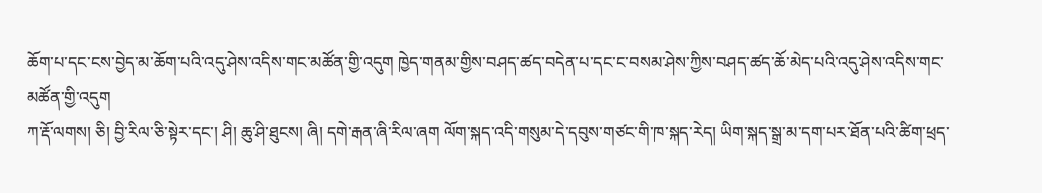ཆོག་པ་དང་ངས་བྱེད་མ་ཆོག་པའི་འདུ་ཤེས་འདིས་གང་མཚོན་གྱི་འདུག ཁྱེད་གནམ་གྱིས་བཤད་ཚད་བདེན་པ་དང་ང་བསམ་ཤེས་ཀྱིས་བཤད་ཚད་ཆོ་མེད་པའི་འདུ་ཤེས་འདིས་གང་མཚོན་གྱི་འདུག
ཀ་རྡོ་ལགས། ཅི། བྱི་རིལ་ཅི་སྟེར་དང་། ཤི། ཆུ་ཤི་ཐུངས། ཞི། དགེ་རྒན་ཞི་རིལ་ཞག ལོག་སྐད་འདི་གསུམ་དེ་དབུས་གཙང་གི་ཁ་སྐད་རེད། ཡིག་སྐད་སྒྲ་མ་དག་པར་ཐོན་པའི་ཚིག་ཕྲད་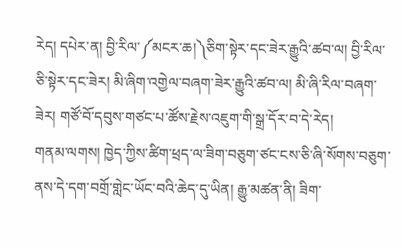རེད། དཔེར་ན། བྱི་རིལ་༼མངར་ཆ།༽ཅིག་སྟེར་དང་ཟེར་རྒྱུའི་ཚབ་ལ། བྱི་རིལ་ཅི་སྟེར་དང་ཟེར། མི་ཞིག་འགྱེལ་བཞག་ཟེར་རྒྱུའི་ཚབ་ལ། མི་ཞི་རིལ་བཞག་ཟེར། གཙོ་བོ་དབུས་གཙང་པ་ཚོས་རྗེས་འཇུག་གི་སྒྲ་དོར་བ་དེ་རེད།
གནམ་ལགས། ཁྱེད་ཀྱིས་ཚིག་ཕྲད་ལ་ཟིག་བཅུག་ཙང་ངས་ཅི་ཞི་སོགས་བཅུག་ནས་དེ་དག་བགྲོ་གླེང་ཡོང་བའི་ཆེད་དུ་ཡིན། རྒྱུ་མཚན་ནི། ཟིག་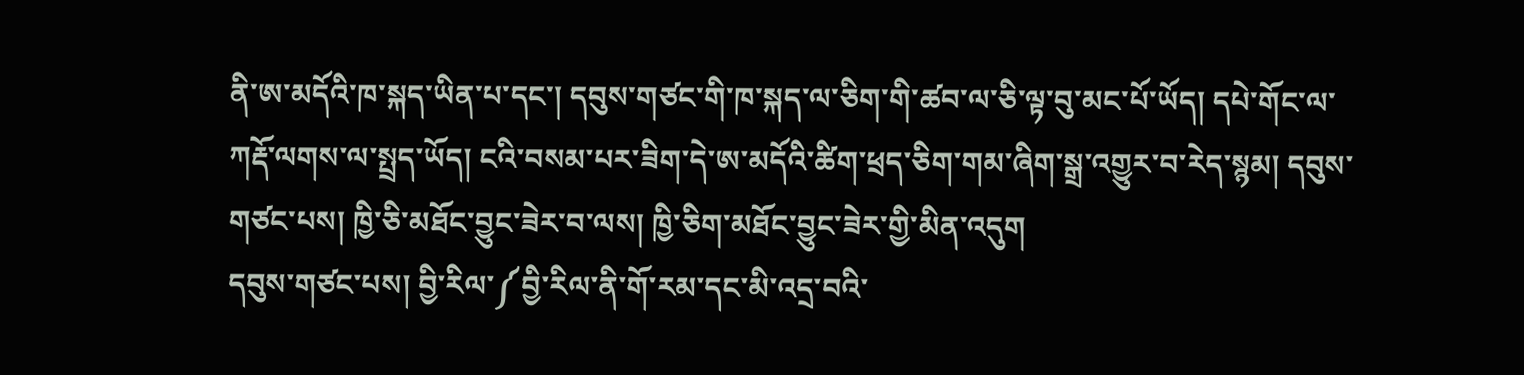ནི་ཨ་མདོའི་ཁ་སྐད་ཡིན་པ་དང་། དབུས་གཙང་གི་ཁ་སྐད་ལ་ཅིག་གི་ཚབ་ལ་ཅི་ལྟ་བུ་མང་པོ་ཡོད། དཔེ་གོང་ལ་ཀརྡོ་ལགས་ལ་སྤྲད་ཡོད། ངའི་བསམ་པར་ཟིག་དེ་ཨ་མདོའི་ཚིག་ཕྲད་ཅིག་གམ་ཞིག་སྒྲ་འགྱུར་བ་རེད་སྙམ། དབུས་གཙང་པས། ཁྱི་ཅི་མཐོང་བྱུང་ཟེར་བ་ལས། ཁྱི་ཅིག་མཐོང་བྱུང་ཟེར་གྱི་མིན་འདུག
དབུས་གཙང་པས། བྱི་རིལ་༼བྱི་རིལ་ནི་གོ་རམ་དང་མི་འདྲ་བའི་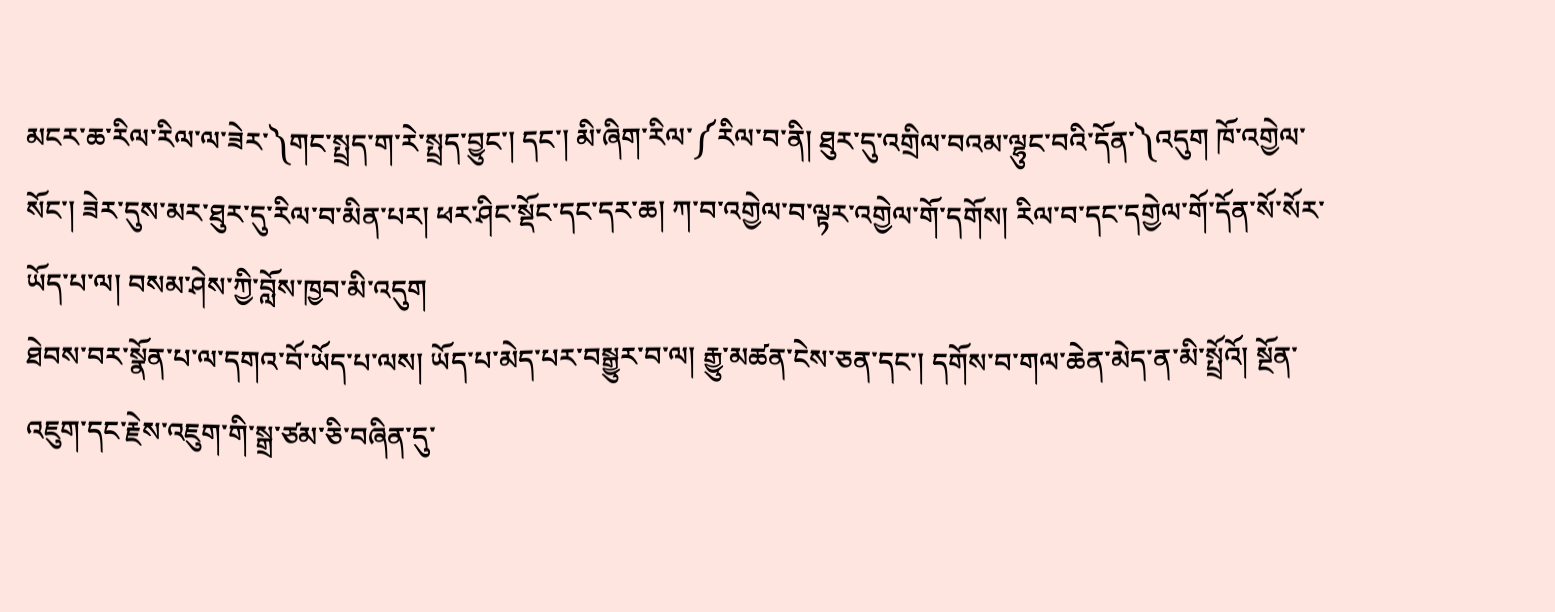མངར་ཆ་རིལ་རིལ་ལ་ཟེར་༽གང་སྤྲད་ག་རེ་སྤྲད་བྱུང་། དང་། མི་ཞིག་རིལ་༼རིལ་བ་ནི། ཐུར་དུ་འགྲིལ་བའམ་ལྷུང་བའི་དོན་༽འདུག ཁོ་འགྱེལ་སོང་། ཟེར་དུས་མར་ཐུར་དུ་རིལ་བ་མིན་པར། ཕར་ཤིང་སྡོང་དང་དར་ཆ། ཀ་བ་འགྱེལ་བ་ལྟར་འགྱེལ་གོ་དགོས། རིལ་བ་དང་དགྱེལ་གོ་དོན་སོ་སོར་ཡོད་པ་ལ། བསམ་ཤེས་ཀྱི་བློས་ཁྱབ་མི་འདུག
ཐེབས་བར་སྣོན་པ་ལ་དགའ་བོ་ཡོད་པ་ལས། ཡོད་པ་མེད་པར་བསྒྱུར་བ་ལ། རྒྱུ་མཚན་ངེས་ཅན་དང་། དགོས་བ་གལ་ཆེན་མེད་ན་མི་སྤྲོའོ། སྔོན་འཇུག་དང་རྗེས་འཇུག་གི་སྒྲ་ཙམ་ཅི་བཞིན་དུ་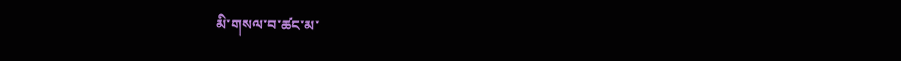མི་གསལ་བ་ཚང་མ་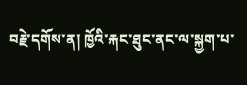བརྗེ་དགོས་ན། ཁྱོའི་རྐང་ཐུང་ནང་ལ་སྐྱག་པ་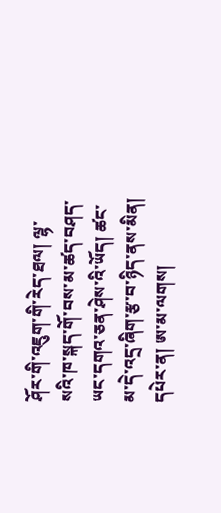ཤོར་གི་འཇུག་གི་རེད་ཐལ། ལྷ་སའི་ཁ་སྐད་གོ་བས་མ་ཚད་བཤད་ཡང་དགའ་ཅན་ཤེས་འི་ཡོད། ཚང་མ་དེ་འདྲ་ཞིག་རྩ་བ་ཉིད་ནས་མིན། དཔེར་ན། ཨ་མ་ལགས།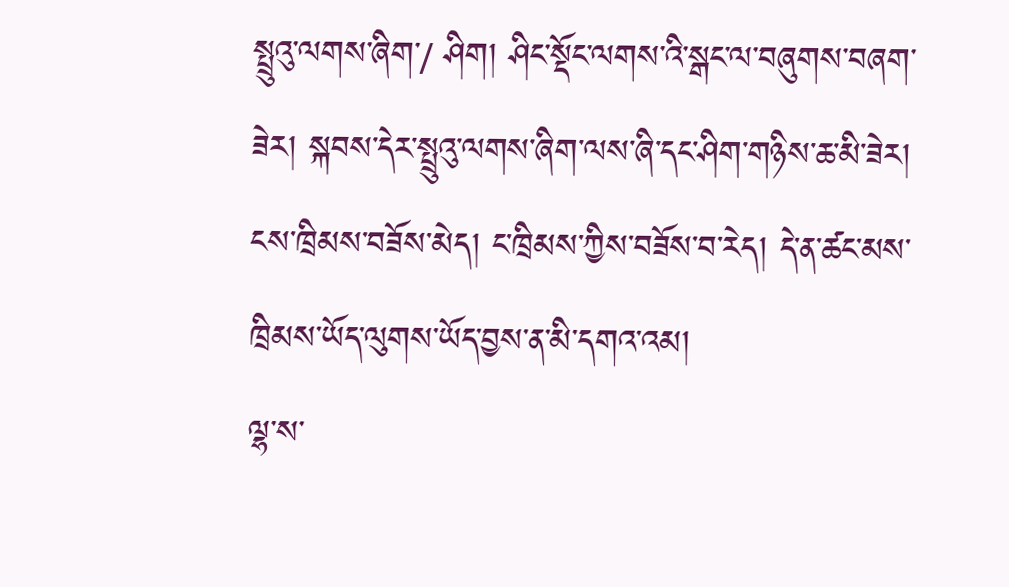སྤྲུའུ་ལགས་ཞིག་/ ཤིག། ཤིང་སྡོང་ལགས་འི་སྒང་ལ་བཞུགས་བཞག་ཟེར། སྐབས་དེར་སྤྲུའུ་ལགས་ཞིག་ལས་ཞི་དང་ཤིག་གཉིས་ཆ་མི་ཟེར། ངས་ཁྲིམས་བཟོས་མེད། ང་ཁྲིམས་ཀྱིས་བཟོས་བ་རེད། དེ་ན་ཚང་མས་ཁྲིམས་ཡོད་ལུགས་ཡོད་བྱས་ན་མི་དགའ་འམ།
ལྷ་ས་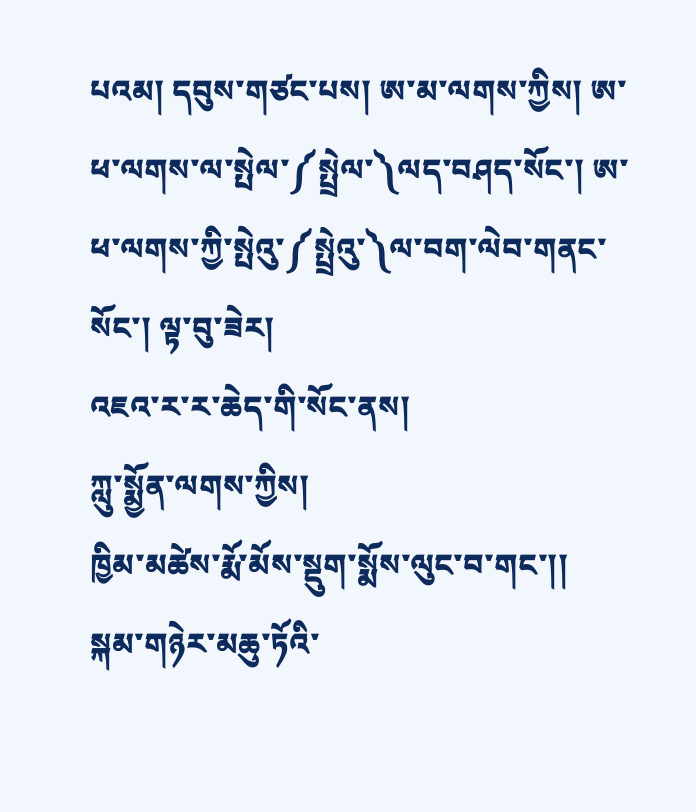པའམ། དབུས་གཙང་པས། ཨ་མ་ལགས་ཀྱིས། ཨ་ཕ་ལགས་ལ་སྤེལ་༼སྤྲེལ་༽ལད་བཤད་སོང་། ཨ་ཕ་ལགས་ཀྱི་སྤེའུ་༼སྤྲེའུ་༽ལ་བག་ལེབ་གནང་སོང་། ལྟ་བུ་ཟེར།
འཇའ་ར་ར་ཆེད་གི་སོང་ནས།
ཀླུ་སྨྱོན་ལགས་ཀྱིས།
ཁྱིམ་མཚེས་རྨོ་མོས་སྡུག་སྨོས་ལུང་བ་གང་།།
སྐམ་གཉེར་མཆུ་ཏོའི་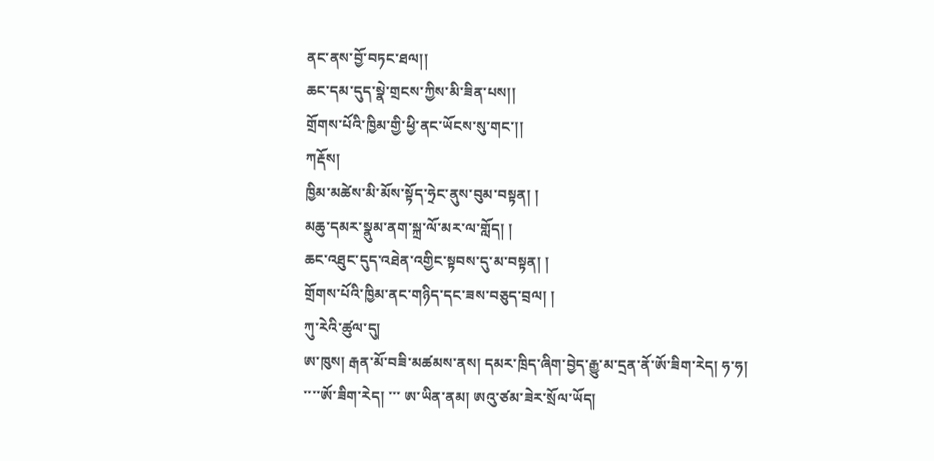ནང་ནས་བྱོ་བཏང་ཐལ།།
ཆང་དམ་དུད་སྣེ་གྲངས་ཀྱིས་མི་ཟིན་པས།།
གྲོགས་པོའི་ཁྱིམ་གྱི་ཕྱི་ནང་ཡོངས་སུ་གང་།།
ཀརྡོས།
ཁྱིམ་མཚེས་མི་མོས་སྟོད་ཧྲེང་ནུས་བུམ་བསྟན། །
མཆུ་དམར་སྣུམ་ནག་སྐྲ་ལོ་མར་ལ་གློད། །
ཆང་འཐུང་དུད་འཐེན་འགྱིང་སྟབས་དུ་མ་བསྟན། །
གྲོགས་པོའི་ཁྱིམ་ནང་གཉིད་དང་ཟས་བཅུད་བྲལ། །
ཀུ་རེའི་ཚུལ་དུ།
ཨ་ཁུས། རྒན་མོ་བཟི་མཚམས་ནས། དམར་ཁྲིད་ཞིག་བྱེད་རྒྱུ་མ་དྲན་ནོ་ཨོ་ཟིག་རེད། ཧ་ཧ།
་་་་ཨོ་ཟིག་རེད། ་་་ ཨ་ཡིན་ནམ། ཨའུ་ཙམ་ཟེར་སྲོལ་ཡོད།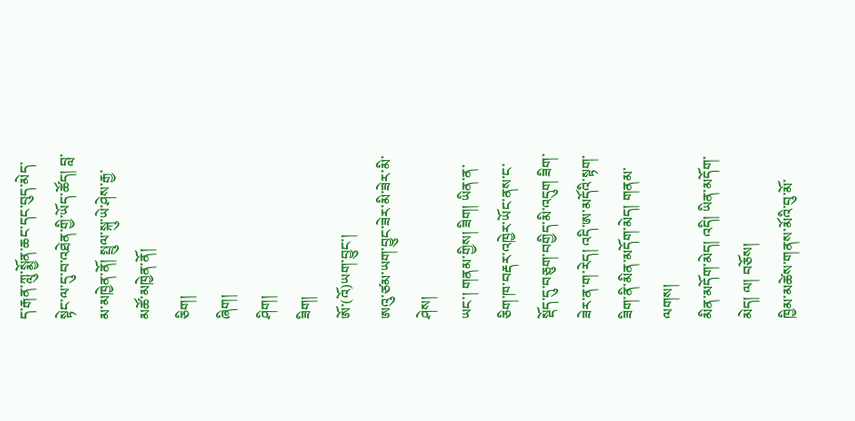ད་རྒན་ཀླུ་སྨྱོན་ཆང་དང་བུད་མེད་སྟེང་ལ་དུ་བ་འཐེན་གྱི་ཡོད་ཚོད། བླ་མ་མཁྱེན་ནོ། སྤྲུལ་སྐུ་ཡེ་ཤེས་རྒྱ་མཚོ་མཁྱེན་ནོ།
ཅིག།
ཞིག།
ཤིག།
ཟིག།
ཨོ་(འོ)ཡག་བྱུང་།
ཨའུ་ཙམ་ཡག་བྱུང་ཟེར་མི་ཟེར་མི་ཤེས།
ཡང་། གནམ་གྱིས། ཟིག། ཡིན་ན་ཅིག་ཁ་བརྡར་འཁྱེར་ཡོང་ནས་ང་སྡོད་དུ་བཅུག་བགྱིད་མི་འདུག ཟིག་ཟེར་ན་ག་རེད། འདི་ཨ་མདོའི་སྟག་ཟིག་ནི་མིན་མདོག་མེད། གནམ་ལགས།
མིན་མདོག་མེད། འདི། ཡིན་མདོག་མེད། ལ། བཅོས།
ཁྱིམ་མཚེས་གནས་མོའི་བུ་མོ་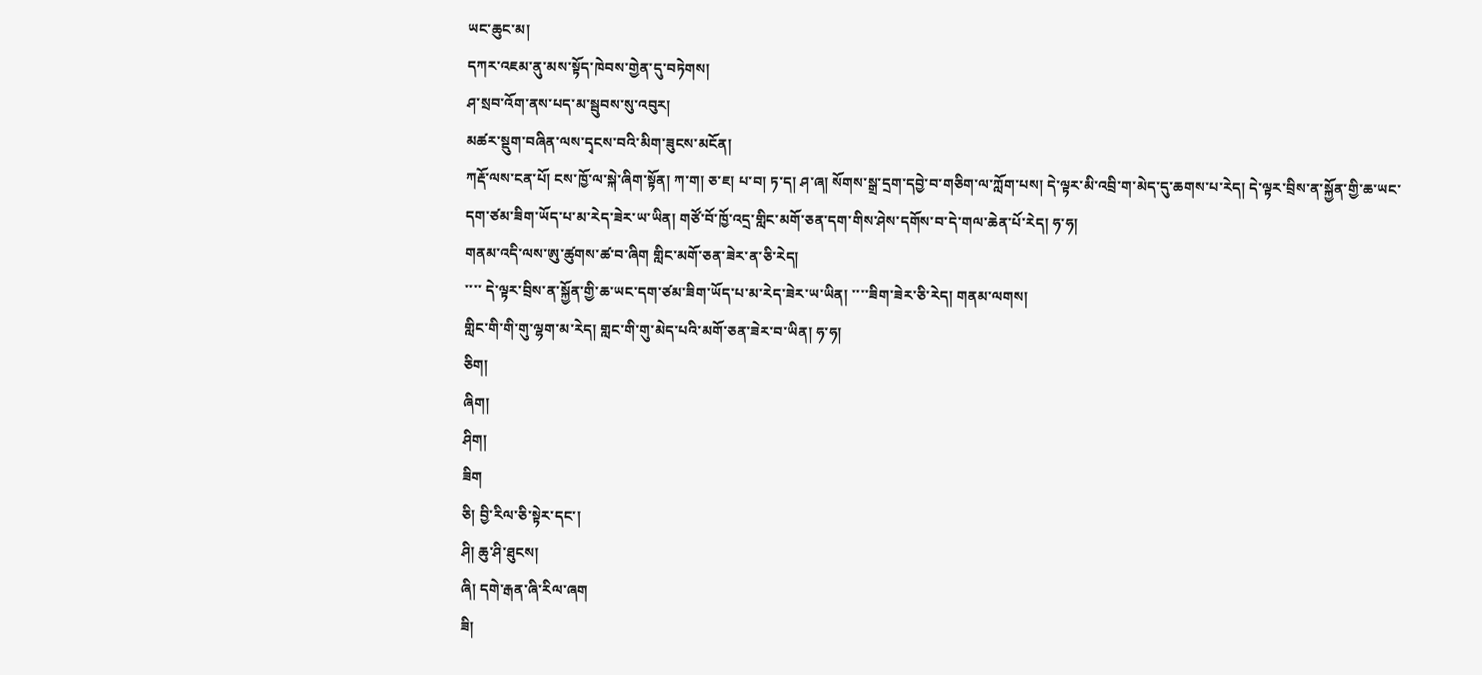ཡང་ཆུང་མ།
དཀར་འཇམ་ནུ་མས་སྟོད་ཁེབས་གྱེན་དུ་བཏེགས།
ཤ་སྲབ་འོག་ནས་པད་མ་སྦུབས་སུ་འབུར།
མཚར་སྡུག་བཞིན་ལས་དྭངས་བའི་མིག་ཟུངས་མངོན།
ཀརྡོ་ལས་ངན་པོ། ངས་ཁྱོ་ལ་སྐེ་ཞིག་སྟོན། ཀ་ག། ཅ་ཇ། པ་བ། ཏ་ད། ཤ་ཞ། སོགས་སྒྲ་དྲག་དབྱེ་བ་གཅིག་ལ་ཀློག་པས། དེ་ལྟར་མི་འབྲི་ག་མེད་དུ་ཆགས་པ་རེད། དེ་ལྟར་བྲིས་ན་སྐྱོན་གྱི་ཆ་ཡང་དག་ཙམ་ཟིག་ཡོད་པ་མ་རེད་ཟེར་ཡ་ཡིན། གཙོ་བོ་ཁྱོ་འདྲ་གླིང་མགོ་ཅན་དག་གིས་ཤེས་དགོས་བ་དེ་གལ་ཆེན་པོ་རེད། ཧ་ཧ།
གནམ་འདི་ལས་ཨུ་ཚུགས་ཚ་བ་ཞིག གླིང་མགོ་ཅན་ཟེར་ན་ཅི་རེད།
་་་་ དེ་ལྟར་བྲིས་ན་སྐྱོན་གྱི་ཆ་ཡང་དག་ཙམ་ཟིག་ཡོད་པ་མ་རེད་ཟེར་ཡ་ཡིན། ་་་་ཟིག་ཟེར་ཅི་རེད། གནམ་ལགས།
གླིང་གི་གི་གུ་ལྷག་མ་རེད། གླང་གི་གུ་མེད་པའི་མགོ་ཅན་ཟེར་བ་ཡིན། ཧ་ཧ།
ཅིག།
ཞིག།
ཤིག།
ཟིག
ཅི། བྱི་རིལ་ཅི་སྟེར་དང་།
ཤི། ཆུ་ཤི་ཐུངས།
ཞི། དགེ་རྒན་ཞི་རིལ་ཞག
ཟི།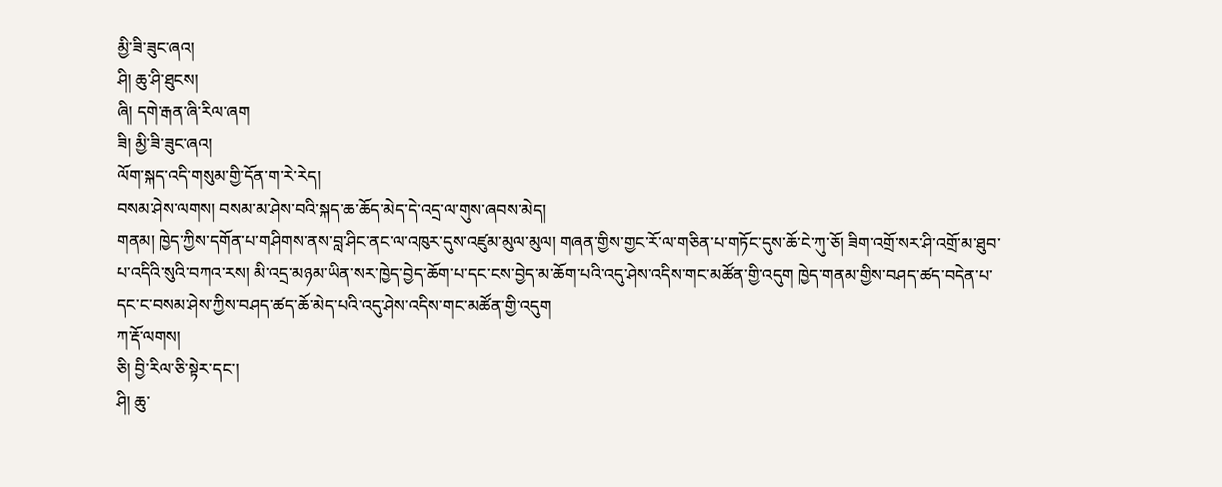མྱི་ཟི་ཟུང་ཞའ།
ཤི། ཆུ་ཤི་ཐུངས།
ཞི། དགེ་རྒན་ཞི་རིལ་ཞག
ཟི། མྱི་ཟི་ཟུང་ཞའ།
ལོག་སྐད་འདི་གསུམ་གྱི་དོན་ག་རེ་རེད།
བསམ་ཤེས་ལགས། བསམ་མ་ཤེས་བའི་སྐད་ཆ་ཆོད་མེད་དེ་འདྲ་ལ་གུས་ཞབས་མེད།
གནམ། ཁྱེད་ཀྱིས་དགོན་པ་གཤིགས་ནས་བླ་ཤིང་ནང་ལ་འཁུར་དུས་འཛུམ་མུལ་མུལ། གཞན་གྱིས་གྱང་རོ་ལ་གཅིན་པ་གཏོང་དུས་ཆོ་ངེ་ཀུ་ཅོ། ཟིག་འགྲོ་སར་ཤི་འགྲོ་མ་ཐུབ་པ་འདིའི་སུའི་བཀའ་རས། མི་འདྲ་མཉམ་ཡིན་སར་ཁྱེད་བྱེད་ཆོག་པ་དང་ངས་བྱེད་མ་ཆོག་པའི་འདུ་ཤེས་འདིས་གང་མཚོན་གྱི་འདུག ཁྱེད་གནམ་གྱིས་བཤད་ཚད་བདེན་པ་དང་ང་བསམ་ཤེས་ཀྱིས་བཤད་ཚད་ཆོ་མེད་པའི་འདུ་ཤེས་འདིས་གང་མཚོན་གྱི་འདུག
ཀ་རྡོ་ལགས།
ཅི། བྱི་རིལ་ཅི་སྟེར་དང་།
ཤི། ཆུ་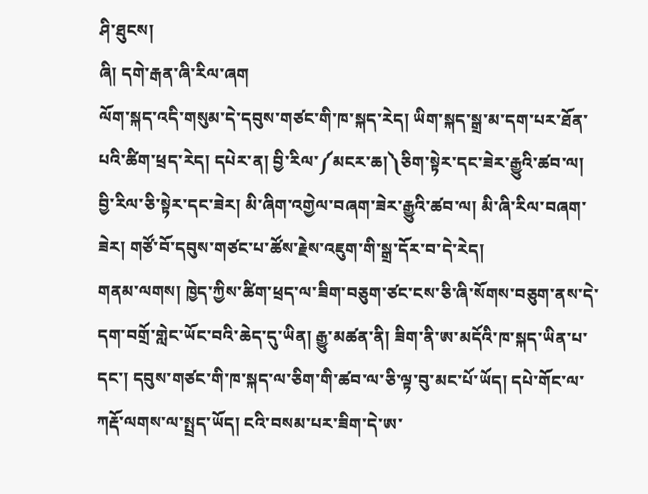ཤི་ཐུངས།
ཞི། དགེ་རྒན་ཞི་རིལ་ཞག
ལོག་སྐད་འདི་གསུམ་དེ་དབུས་གཙང་གི་ཁ་སྐད་རེད། ཡིག་སྐད་སྒྲ་མ་དག་པར་ཐོན་པའི་ཚིག་ཕྲད་རེད། དཔེར་ན། བྱི་རིལ་༼མངར་ཆ།༽ཅིག་སྟེར་དང་ཟེར་རྒྱུའི་ཚབ་ལ། བྱི་རིལ་ཅི་སྟེར་དང་ཟེར། མི་ཞིག་འགྱེལ་བཞག་ཟེར་རྒྱུའི་ཚབ་ལ། མི་ཞི་རིལ་བཞག་ཟེར། གཙོ་བོ་དབུས་གཙང་པ་ཚོས་རྗེས་འཇུག་གི་སྒྲ་དོར་བ་དེ་རེད།
གནམ་ལགས། ཁྱེད་ཀྱིས་ཚིག་ཕྲད་ལ་ཟིག་བཅུག་ཙང་ངས་ཅི་ཞི་སོགས་བཅུག་ནས་དེ་དག་བགྲོ་གླེང་ཡོང་བའི་ཆེད་དུ་ཡིན། རྒྱུ་མཚན་ནི། ཟིག་ནི་ཨ་མདོའི་ཁ་སྐད་ཡིན་པ་དང་། དབུས་གཙང་གི་ཁ་སྐད་ལ་ཅིག་གི་ཚབ་ལ་ཅི་ལྟ་བུ་མང་པོ་ཡོད། དཔེ་གོང་ལ་ཀརྡོ་ལགས་ལ་སྤྲད་ཡོད། ངའི་བསམ་པར་ཟིག་དེ་ཨ་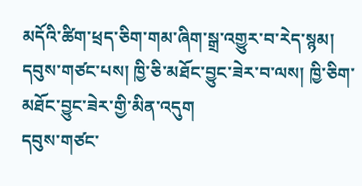མདོའི་ཚིག་ཕྲད་ཅིག་གམ་ཞིག་སྒྲ་འགྱུར་བ་རེད་སྙམ། དབུས་གཙང་པས། ཁྱི་ཅི་མཐོང་བྱུང་ཟེར་བ་ལས། ཁྱི་ཅིག་མཐོང་བྱུང་ཟེར་གྱི་མིན་འདུག
དབུས་གཙང་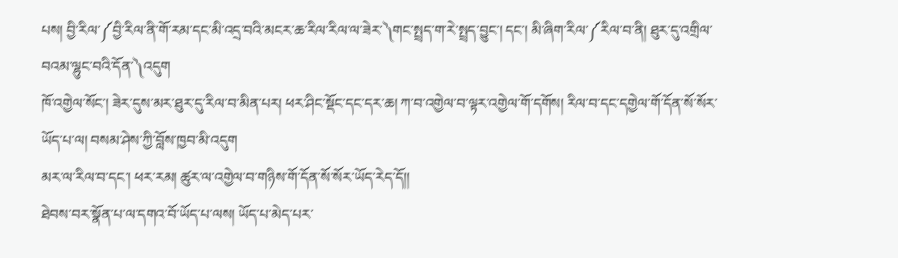པས། བྱི་རིལ་༼བྱི་རིལ་ནི་གོ་རམ་དང་མི་འདྲ་བའི་མངར་ཆ་རིལ་རིལ་ལ་ཟེར་༽གང་སྤྲད་ག་རེ་སྤྲད་བྱུང་། དང་། མི་ཞིག་རིལ་༼རིལ་བ་ནི། ཐུར་དུ་འགྲིལ་བའམ་ལྷུང་བའི་དོན་༽འདུག
ཁོ་འགྱེལ་སོང་། ཟེར་དུས་མར་ཐུར་དུ་རིལ་བ་མིན་པར། ཕར་ཤིང་སྡོང་དང་དར་ཆ། ཀ་བ་འགྱེལ་བ་ལྟར་འགྱེལ་གོ་དགོས། རིལ་བ་དང་དགྱེལ་གོ་དོན་སོ་སོར་ཡོད་པ་ལ། བསམ་ཤེས་ཀྱི་བློས་ཁྱབ་མི་འདུག
མར་ལ་རིལ་བ་དང་། ཕར་རམ། ཚུར་ལ་འགྱེལ་བ་གཉིས་གོ་དོན་སོ་སོར་ཡོད་རེད་དོ།།
ཐེབས་བར་སྣོན་པ་ལ་དགའ་བོ་ཡོད་པ་ལས། ཡོད་པ་མེད་པར་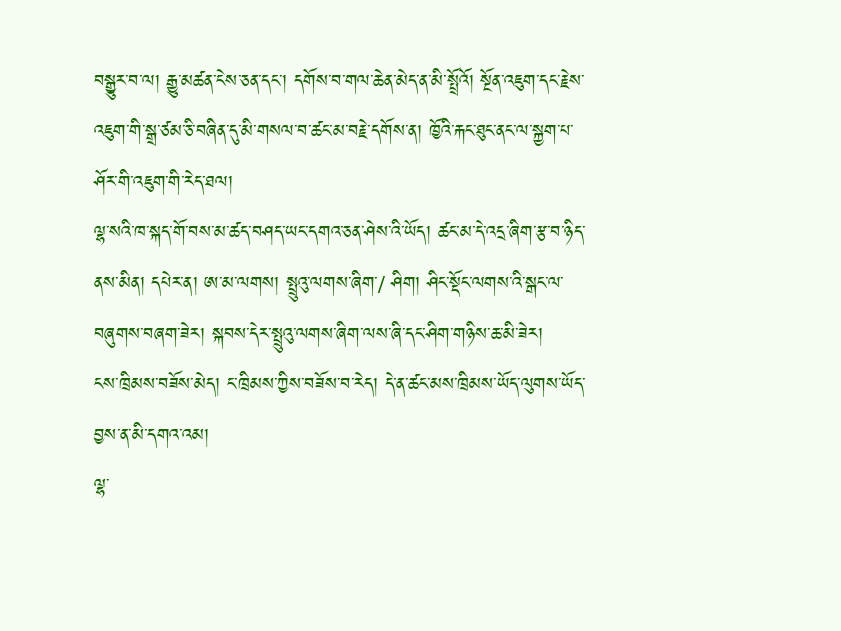བསྒྱུར་བ་ལ། རྒྱུ་མཚན་ངེས་ཅན་དང་། དགོས་བ་གལ་ཆེན་མེད་ན་མི་སྤྲོའོ། སྔོན་འཇུག་དང་རྗེས་འཇུག་གི་སྒྲ་ཙམ་ཅི་བཞིན་དུ་མི་གསལ་བ་ཚང་མ་བརྗེ་དགོས་ན། ཁྱོའི་རྐང་ཐུང་ནང་ལ་སྐྱག་པ་ཤོར་གི་འཇུག་གི་རེད་ཐལ།
ལྷ་སའི་ཁ་སྐད་གོ་བས་མ་ཚད་བཤད་ཡང་དགའ་ཅན་ཤེས་འི་ཡོད། ཚང་མ་དེ་འདྲ་ཞིག་རྩ་བ་ཉིད་ནས་མིན། དཔེར་ན། ཨ་མ་ལགས། སྤྲུའུ་ལགས་ཞིག་/ ཤིག། ཤིང་སྡོང་ལགས་འི་སྒང་ལ་བཞུགས་བཞག་ཟེར། སྐབས་དེར་སྤྲུའུ་ལགས་ཞིག་ལས་ཞི་དང་ཤིག་གཉིས་ཆ་མི་ཟེར།
ངས་ཁྲིམས་བཟོས་མེད། ང་ཁྲིམས་ཀྱིས་བཟོས་བ་རེད། དེ་ན་ཚང་མས་ཁྲིམས་ཡོད་ལུགས་ཡོད་བྱས་ན་མི་དགའ་འམ།
ལྷ་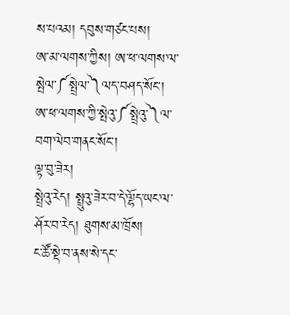ས་པའམ། དབུས་གཙང་པས།
ཨ་མ་ལགས་ཀྱིས། ཨ་ཕ་ལགས་ལ་སྤེལ་༼སྤྲེལ་༽ལད་བཤད་སོང་།
ཨ་ཕ་ལགས་ཀྱི་སྤེའུ་༼སྤྲེའུ་༽ལ་བག་ལེབ་གནང་སོང་།
ལྟ་བུ་ཟེར།
སྤྲེའུ་རེད། སྤྲུའུ་ཟེར་བ་དེ་ལྷོད་ཡང་ལ་ཤོར་བ་རེད། ཐུགས་མ་ཁྲོས།
ང་ཚོ་སྡེ་བ་ནས་སེ་དང་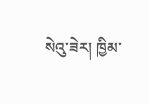སེའུ་ཟེར། ཁྱིམ་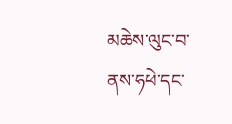མཆེས་ལུང་བ་ནས་ཧཕེ་དང་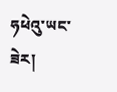ཧཕེའུ་ཡང་ཟེར།